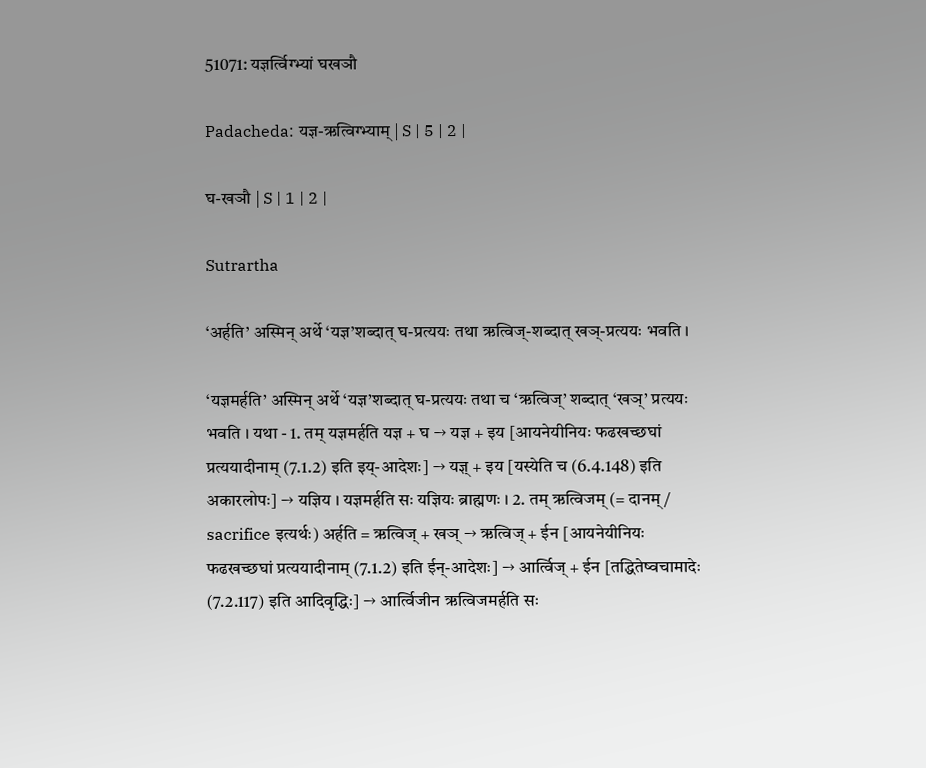51071: यज्ञर्त्विग्भ्यां घखञौ

Padacheda: यज्ञ-ऋत्विग्भ्याम् | S | 5 | 2 |

घ-खञौ | S | 1 | 2 |

Sutrartha

‘अर्हति’ अस्मिन् अर्थे ‘यज्ञ’शब्दात् घ-प्रत्ययः तथा ऋत्विज्-शब्दात् खञ्-प्रत्ययः भवति ।

‘यज्ञमर्हति’ अस्मिन् अर्थे ‘यज्ञ’शब्दात् घ-प्रत्ययः तथा च ‘ऋत्विज्’ शब्दात् ‘खञ्’ प्रत्ययः भवति । यथा - 1. तम् यज्ञमर्हति यज्ञ + घ → यज्ञ + इय [आयनेयीनियः फढखच्छघां प्रत्ययादीनाम् (7.1.2) इति इय्-आदेशः] → यज्ञ् + इय [यस्येति च (6.4.148) इति अकारलोपः] → यज्ञिय । यज्ञमर्हति सः यज्ञियः ब्राह्मणः । 2. तम् ऋत्विजम् (= दानम् / sacrifice इत्यर्थः) अर्हति = ऋत्विज् + खञ् → ऋत्विज् + ईन [आयनेयीनियः फढखच्छघां प्रत्ययादीनाम् (7.1.2) इति ईन्-आदेशः] → आर्त्विज् + ईन [तद्धितेष्वचामादेः (7.2.117) इति आदिवृद्धिः] → आर्त्विजीन ऋत्विजमर्हति सः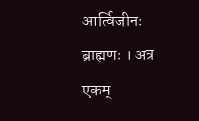आर्त्विजीनः ब्राह्मणः । अत्र एकम्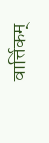वार्त्तिकम्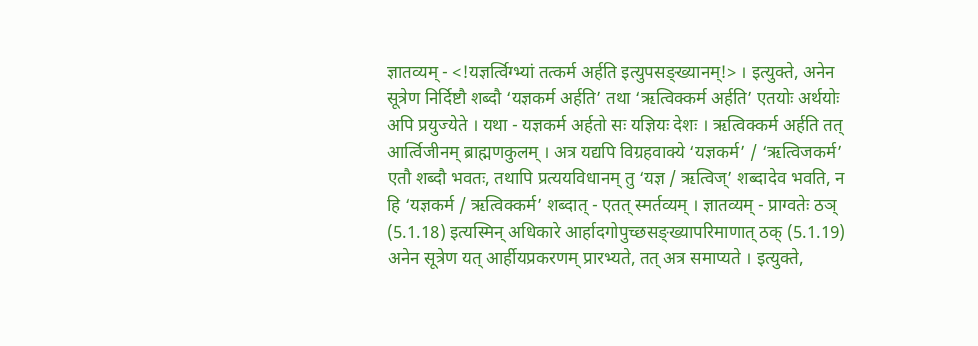ज्ञातव्यम् - <!यज्ञर्त्विग्भ्यां तत्कर्म अर्हति इत्युपसङ्ख्यानम्!> । इत्युक्ते, अनेन सूत्रेण निर्दिष्टौ शब्दौ ‘यज्ञकर्म अर्हति’ तथा ‘ऋत्विक्कर्म अर्हति’ एतयोः अर्थयोः अपि प्रयुज्येते । यथा - यज्ञकर्म अर्हतो सः यज्ञियः देशः । ऋत्विक्कर्म अर्हति तत् आर्त्विजीनम् ब्राह्मणकुलम् । अत्र यद्यपि विग्रहवाक्ये ‘यज्ञकर्म’ / ‘ऋत्विजकर्म’ एतौ शब्दौ भवतः, तथापि प्रत्ययविधानम् तु ‘यज्ञ / ऋत्विज्’ शब्दादेव भवति, न हि ‘यज्ञकर्म / ऋत्विक्कर्म’ शब्दात् - एतत् स्मर्तव्यम् । ज्ञातव्यम् - प्राग्वतेः ठञ् (5.1.18) इत्यस्मिन् अधिकारे आर्हादगोपुच्छसङ्ख्यापरिमाणात् ठक् (5.1.19) अनेन सूत्रेण यत् आर्हीयप्रकरणम् प्रारभ्यते, तत् अत्र समाप्यते । इत्युक्ते,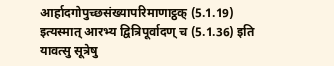आर्हादगोपुच्छसंख्यापरिमाणाट्ठक् (5.1.19) इत्यस्मात् आरभ्य द्वित्रिपूर्वादण् च (5.1.36) इति यावत्सु सूत्रेषु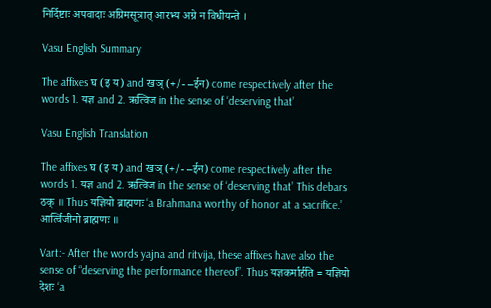निर्दिष्टाः अपवादाः अग्रिमसूत्रात् आरभ्य अग्रे न विधीयन्ते ।

Vasu English Summary

The affixes घ (इ य) and खञ् (+/- –ईन) come respectively after the words 1. यज्ञ and 2. ऋत्विज in the sense of ‘deserving that’

Vasu English Translation

The affixes घ (इ य) and खञ् (+/- –ईन) come respectively after the words 1. यज्ञ and 2. ऋत्विज in the sense of ‘deserving that’ This debars ठक् ॥ Thus यज्ञियो ब्राह्मणः ‘a Brahmana worthy of honor at a sacrifice.’ आर्त्विजीनो ब्राह्मणः ॥

Vart:- After the words yajna and ritvija, these affixes have also the sense of “deserving the performance thereof”. Thus यज्ञकर्मार्हति = यज्ञियो देशः ‘a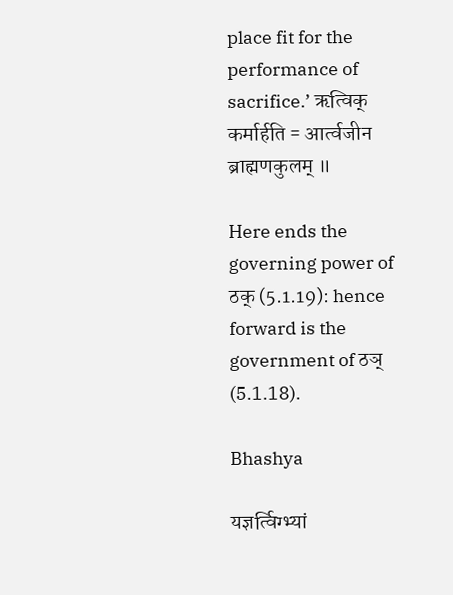place fit for the performance of sacrifice.’ ऋत्विक् कर्मार्हति = आर्त्वजीन ब्राह्मणकुलम् ॥

Here ends the governing power of ठक् (5.1.19): hence forward is the government of ठञ् (5.1.18).

Bhashya

यज्ञर्त्विग्भ्यां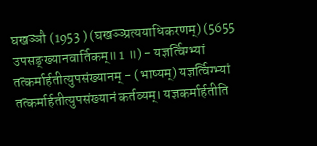घखञ्ञौ (1953 ) (घखञ्ञ्प्रत्ययाधिकरणम्) (5655 उपसङ्ख्यानवार्तिकम्॥ 1 ॥) - यज्ञर्त्विग्भ्यां तत्कर्मार्हतीत्युपसंख्यानम् - (भाष्यम्) यज्ञर्त्विग्भ्यां तत्कर्मार्हतीत्युपसंख्यानं कर्तव्यम्। यज्ञकर्मार्हतीति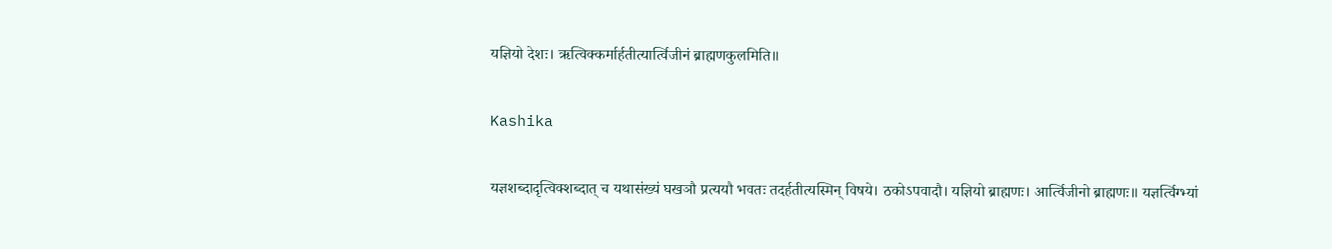यज्ञियो देशः। ऋत्विक्कर्मार्हतीत्यार्त्विजीनं ब्राह्मणकुलमिति॥

Kashika

यज्ञशब्दादृत्विक्शब्दात् च यथासंख्यं घखञौ प्रत्ययौ भवतः तदर्हतीत्यस्मिन् विषये। ठकोऽपवादौ। यज्ञियो ब्राह्मणः। आर्त्विजीनो ब्राह्मणः॥ यज्ञर्त्विग्भ्यां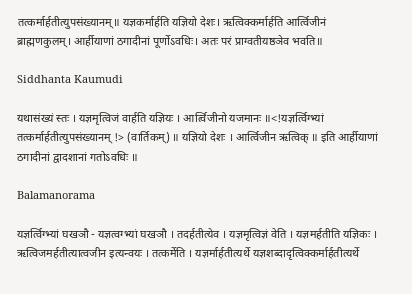तत्कर्मार्हतीत्युपसंख्यानम्॥ यज्ञकर्मार्हति यज्ञियो देशः। ऋत्विक्कर्मार्हति आर्त्विजीनं ब्राह्मणकुलम्। आर्हीयाणां ठगादीनां पूर्णोऽवधिः। अतः परं प्राग्वतीयष्ठञेव भवति॥

Siddhanta Kaumudi

यथासंख्यं स्तः । यज्ञमृत्विजं वार्हति यज्ञियः । आर्त्विजीनो यजमानः ॥<!यज्ञर्त्विग्भ्यां तत्कर्मार्हतीत्युपसंख्यानम् !> (वार्तिकम्) ॥ यज्ञियो देशः । आर्त्विजीन ऋत्विक् ॥ इति आर्हीयाणां ठगादीनां द्वादशानां गतोऽवधिः ॥

Balamanorama

यज्ञर्त्विग्भ्यां घखञौ - यज्ञत्वग्भ्यां घखञौ । तदर्हतीत्येव । यज्ञमृत्विज्ञं वेति । यज्ञमर्हतीति यज्ञिकः । ऋत्विजमर्हतीत्यात्वजीन इत्यन्वयः । तत्कर्मेति । यज्ञर्मार्हतीत्यर्थे यज्ञशब्दादृत्विक्कर्मार्हतीत्यर्थे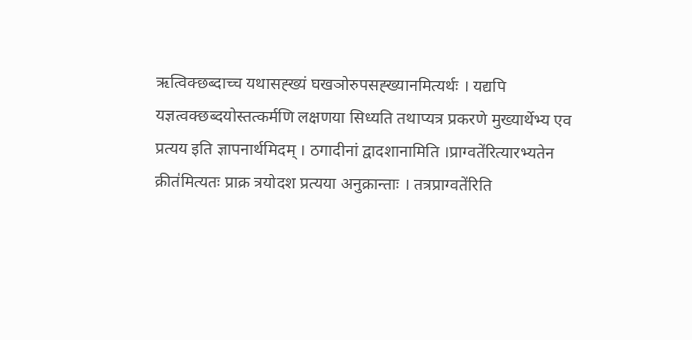ऋत्विक्छब्दाच्च यथासह्ख्यं घखञोरुपसह्ख्यानमित्यर्थः । यद्यपि यज्ञत्वक्छब्दयोस्तत्कर्मणि लक्षणया सिध्यति तथाप्यत्र प्रकरणे मुख्यार्थेभ्य एव प्रत्यय इति ज्ञापनार्थमिदम् । ठगादीनां द्वादशानामिति ।प्राग्वते॑रित्यारभ्यतेन क्रीत॑मित्यतः प्राक्र त्रयोदश प्रत्यया अनुक्रान्ताः । तत्रप्राग्वते॑रिति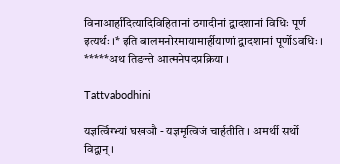विनाआर्हा॑दित्यादिविहितानां ठगादीनां द्वादशानां विधिः पूर्ण इत्यर्थः ।* इति बालमनोरमायामार्हीयाणां द्वादशानां पूर्णोऽवधिः । *****अथ तिङन्ते आत्मनेपदप्रक्रिया ।

Tattvabodhini

यज्ञर्त्विग्भ्यां घखञौ - यज्ञमृत्विजं चार्हतीति । अमर्थी सर्थो विद्वान् ।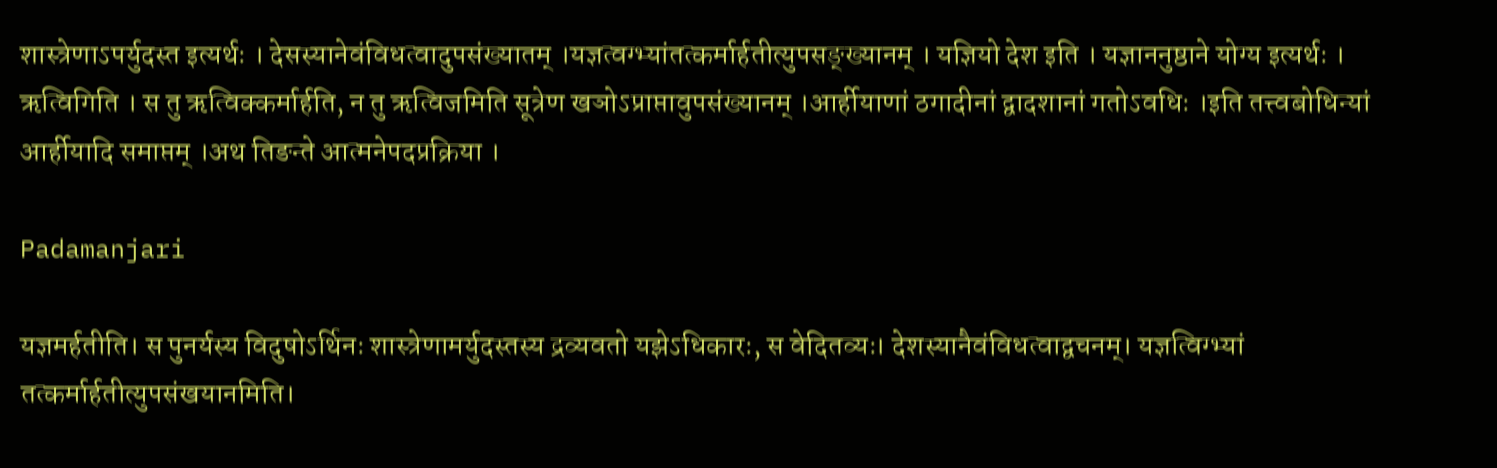शास्त्रेणाऽपर्युदस्त इत्यर्थः । देसस्यानेवंविधत्वादुपसंख्यातम् ।यज्ञत्वग्भ्यांतत्कर्मार्हतीत्युपसङ्ख्यानम् । यज्ञियो देश इति । यज्ञाननुष्ठाने योग्य इत्यर्थः । ऋत्विगिति । स तु ऋत्विक्कर्मार्हति, न तु ऋत्विजमिति सूत्रेण खञोऽप्राप्तावुपसंख्यानम् ।आर्हीयाणां ठगादीनां द्वादशानां गतोऽवधिः ।इति तत्त्वबोधिन्यां आर्हीयादि समाप्तम् ।अथ तिङन्ते आत्मनेपदप्रक्रिया ।

Padamanjari

यज्ञमर्हतीति। स पुनर्यस्य विदुषोऽर्थिनः शास्त्रेणामर्युदस्तस्य द्रव्यवतो यझेऽधिकारः, स वेदितव्यः। देशस्यानैवंविधत्वाद्वचनम्। यज्ञत्विग्भ्यां तत्कर्मार्हतीत्युपसंखयानमिति।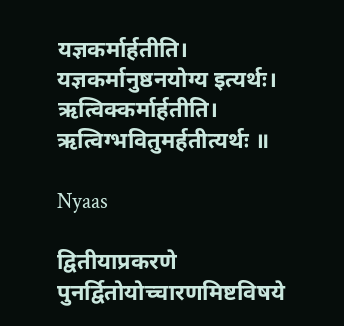यज्ञकर्मार्हतीति। यज्ञकर्मानुष्ठनयोग्य इत्यर्थः। ऋत्विक्कर्मार्हतीति। ऋत्विग्भवितुमर्हतीत्यर्थः ॥

Nyaas

द्वितीयाप्रकरणे पुनर्द्वितोयोच्चारणमिष्टविषये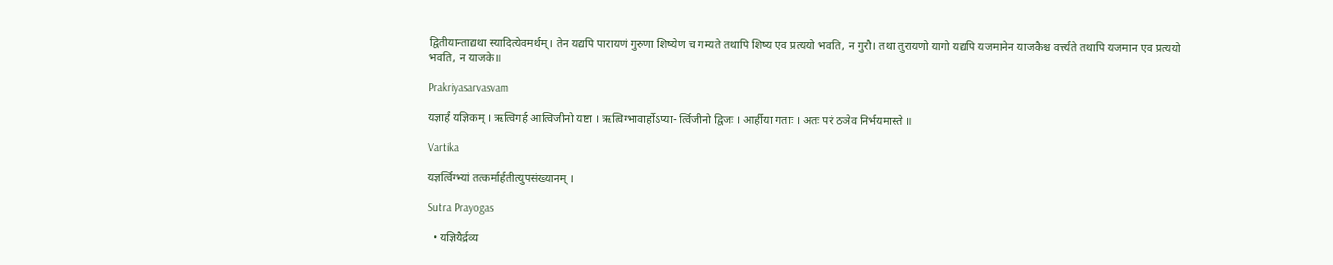द्वितीयान्ताद्यथा स्यादित्येवमर्थम्। तेन यद्यपि पारायणं गुरुणा शिष्येण च गम्यते तथापि शिष्य एव प्रत्ययो भवति, न गुरौ। तथा तुरायणो यागो यद्यपि यजमानेन याजकैश्च वर्त्त्यते तथापि यजमान एव प्रत्ययो भवति, न याजके॥

Prakriyasarvasvam

यज्ञार्हं यज्ञिकम् । ऋत्विगर्ह आत्विजीनो यष्टा । ऋत्विग्भावार्होऽप्या- र्त्विजीनो द्विजः । आर्हीया गताः । अतः परं ठञेव निर्भयमास्ते ॥

Vartika

यज्ञर्त्विग्भ्यां तत्कर्मार्हतीत्युपसंख्यानम् ।

Sutra Prayogas

  • यज्ञियैर्द्रव्य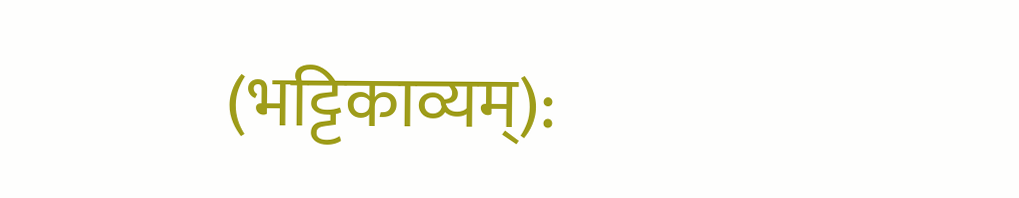(भट्टिकाव्यम्):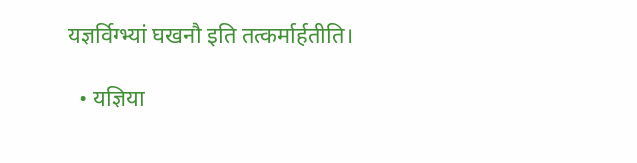यज्ञर्विग्भ्यां घखनौ इति तत्कर्मार्हतीति।

  • यज्ञिया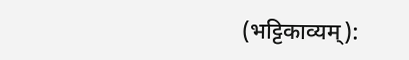(भट्टिकाव्यम्):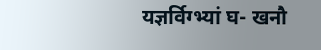यज्ञर्विग्भ्यां घ- खनौ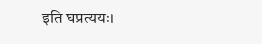इति घप्रत्ययः।